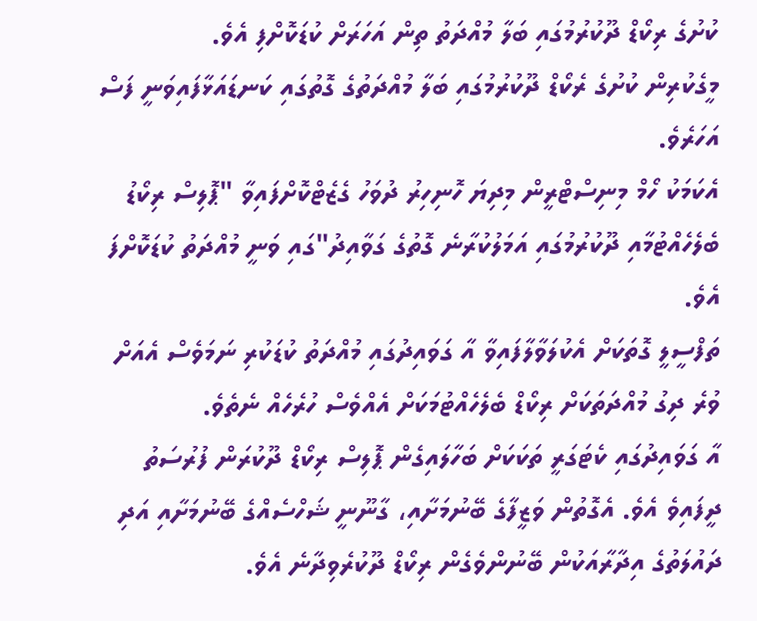ކުށުގެ ރިކޯޑް ދޫކުރުމުގައި ބަލާ މުއްދަތު ތިން އަހަރަށް ކުޑަކޮށްފި އެވެ.
މީގެކުރިން ކުށުގެ ރެކޯޑް ދޫކުރުމުގައި ބަލާ މުއްދަތުގެ ގޮތުގައި ކަނޑައަޅާފައިވަނީ ފަސް އަހަރެވެ.
އެކަމަކު ހޯމް މިނިސްޓްރީން މިދިޔަ ހޮނިހިރު ދުވަހު ގެޒެޓްކޮށްފައިވާ "ޕޮލިސް ރިކޯޑު ބެލެހެއްޓުމާއި ދޫކުރުމުގައި އަމަލުކުރާނެ ގޮތުގެ ގަވާއިދު"ގައި ވަނީ މުއްދަތު ކުޑަކޮށްފަ އެވެ.
ތަފްސީލީ ގޮތަކަށް އެކުލަވާލާފައިވާ އާ ގަވައިދުގައި މުއްދަތު ކުޑަކުރި ނަމަވެސް އެއަށް ވުރެ ދިގު މުއްދަތަކަށް ރިކޯޑް ބެލެހެއްޓުމަކަށް އެއްވެސް ހުރެހެއް ނެތެވެ.
އާ ގަވައިދުގައި ކެޓަގަރީ ތަކަކަށް ބަހާލައިގެން ޕޮލިސް ރިކޯޑް ދޫކުރަން ފުރުސަތު ދީފައިވެ އެވެ. އެގޮތުން ވަޒީފާގެ ބޭނުމަށާއި، ގާނޫނީ ޝަހްސެއްގެ ބޭނުމަށާއި އަދި ދައުލަތުގެ އިދާރާއަކުން ބޭނުންވެގެން ރިކޯޑް ދޫކުރެވިދާނެ އެވެ.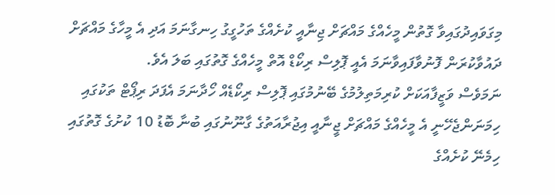މިގަވައިދުގައިވާ ގޮތުން މީހެއްގެ މައްޗަށް ޖިނާއީ ކުށެއްގެ ތަހުގީގު ހިނގާނަމަ އަދި އެ މީހާގެ މައްޗަށް ދައުވާކުރަން ފޮނުވާފައިވާނަމަ އެއީ ޕޮލިސް ރިކޯޑް އޮތް މީހެއްގެ ގޮތުގައި ބަލަ އެވެ.
ނަމަވެސް ވަޒީފާއަކަށް ކުރިމަތިލުމުގެ ބޭނުމުގައި ޕޮލިސް ރިކޯޑެއް ހޯދާނަމަ އެފަދަ ރިޕޯޓް ތަކުގައި ހިމަނަންޖެހޭނީ އެ މީހެއްގެ މައްޗަށް ޖީނާއީ އިޖުރާއަތުގެ ގާނޫނުގައި ބުނާ ބޮޑު 10 ކުށުގެ ގޮތުގައި ހިމެނޭ ކުށެއްގެ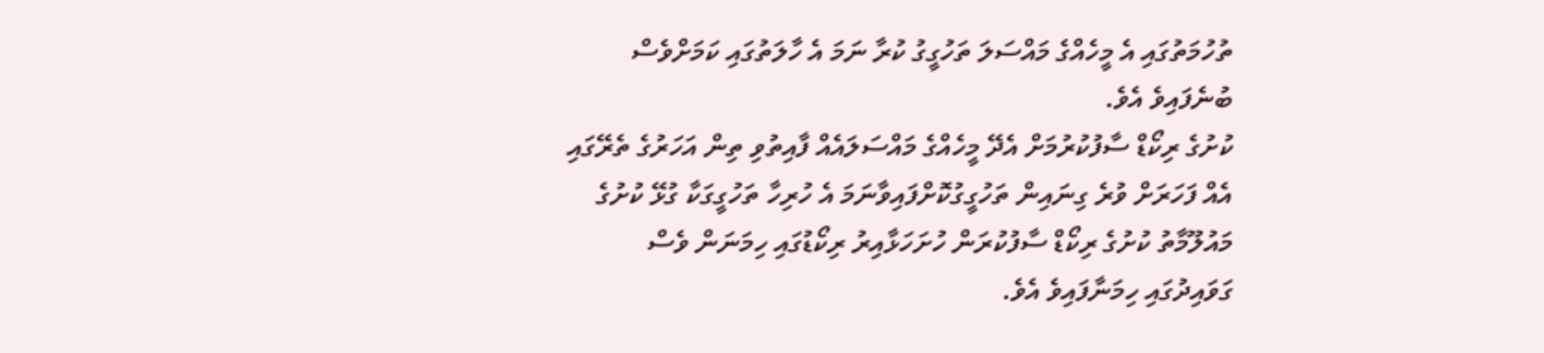ތުހުމަތުގައި އެ މީހެއްގެ މައްސަލަ ތަހުގީގު ކުރާ ނަމަ އެ ހާލަތުގައި ކަމަށްވެސް ބުނެފައިވެ އެވެ.
ކުށުގެ ރިކޯޑް ސާފުކުރުމަށް އެދޭ މީހެއްގެ މައްސަލައެއް ފާއިތުވި ތިން އަހަރުގެ ތެރޭގައި އެއް ފަހަރަށް ވުރެ ގިނައިން ތަހުގީގުކޮށްފައިވާނަމަ އެ ހުރިހާ ތަހުގީގަކާ ގުޅޭ ކުށުގެ މައުލޫމާތު ކުށުގެ ރިކޯޑް ސާފުކުރަން ހުށަހަޅާއިރު ރިކޯޑުގައި ހިމަނަން ވެސް ގަވައިދުގައި ހިމަނާފައިވެ އެވެ.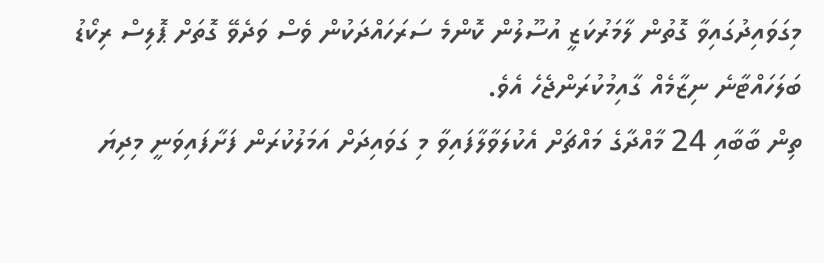މިގަވައިދުގައިވާ ގޮތުން ލާމަރުކަޒީ އުސޫލުން ކޮންމެ ސަރަހައްދަކުން ވެސް ވަދެވޭ ގޮތަށް ޕޮލިސް ރިކޯޑު ބަލަހައްޓާނެ ނިޒާމެއް ގާއިމުކުރަންޖެހެ އެވެ.
ތިން ބާބާއި 24 މާއްދާގެ މައްޗަށް އެކުލަވާލާފައިވާ މި ގަވައިދަށް އަމަލުކުރަން ފަށާފައިވަނީ މިދިޔަ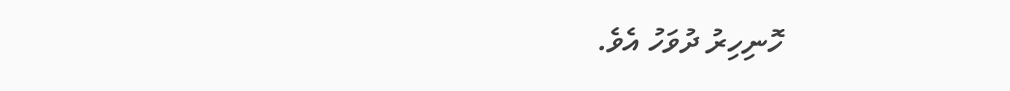ހޮނިހިރު ދުވަހު އެވެ.